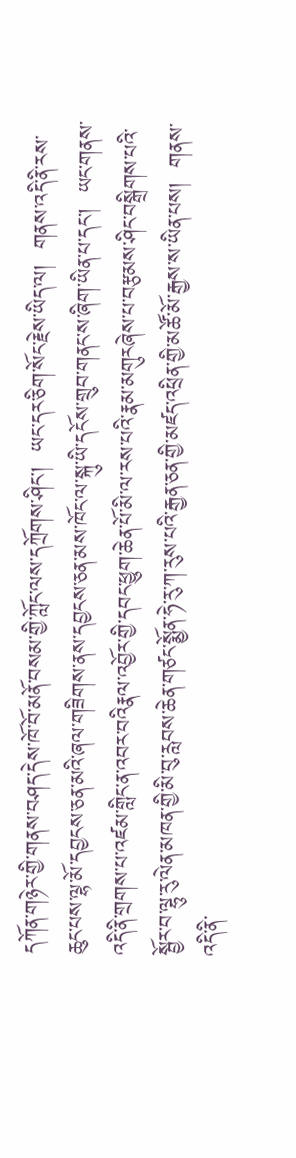དཀོན་གཉེར་གྱི་གནས་བཤད་དེས་ཁོ་བོ་མནོ་བསམ་གྱི་ཀློང་ལས་དཀྲོགས་ཤིང་།  ཡང་དར་ཅིག་སོང་རྗེས་ཡིད་ལ།  གནས་འདི་ནི་རས་ཆུང་པས་ལྷ་མོ་དབྱངས་ཅན་མའི་ཞལ་གཟིགས་ནས་དབྱངས་ཅན་མས་ཁོང་ལ་སྐུ་ཡི་དངོས་གྲུབ་གནང་ས་ཞིག་ཡིན་པ་དང་།  ཡང་གནས་འདི་ནི་གྲགས་པ་འཛམ་གླིང་ན་འབར་བའིརྣལ་འབྱོར་གྱི་དབང་ཕྱུག་ཆེན་པོ་མི་ལ་རས་པའི་རྣམ་མགུརཞེས་པ་བརྩམས་ཤིང་བསྒྲིགས་པའི་སྦྱོར་བ་ལྷུ་རུ་ལེན་མཁན་གྱི་མི་བུ་རླབས་ཆེན་གཙང་སྨྱོན་ཧེ་རུ་ཀ་རུས་པའི་རྒྱན་ཅན་གྱི་མཛད་འཕྲིན་གྱི་མཚོ་མོ་རྒྱས་ས་ཡིན་པས།  གནས་འདི་ནི་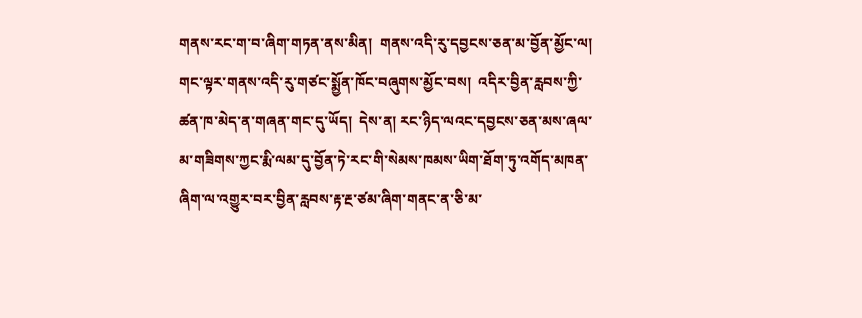གནས་རང་ག་བ་ཞིག་གཏན་ནས་མིན།  གནས་འདི་རུ་དབྱངས་ཅན་མ་བྱོན་མྱོང་ལ།  གང་ལྟར་གནས་འདི་རུ་གཙང་སྨྱོན་ཁོང་བཞུགས་མྱོང་བས།  འདིར་བྱིན་རླབས་ཀྱི་ཚན་ཁ་མེད་ན་གཞན་གང་དུ་ཡོད།  དེས་ན། རང་ཉིད་ལའང་དབྱངས་ཅན་མས་ཞལ་མ་གཟིགས་ཀྱང་རྨི་ལམ་དུ་བྱོན་ཏེ་རང་གི་སེམས་ཁམས་ཡིག་ཐོག་ཏུ་འགོད་མཁན་ཞིག་ལ་འགྱུར་བར་བྱིན་རླབས་རྟ་རྔ་ཙམ་ཞིག་གནང་ན་ཅི་མ་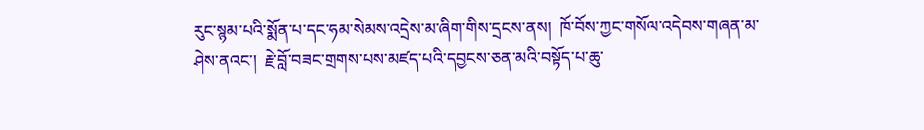རུང་སྙམ་པའི་སྨོན་པ་དང་ཧམ་སེམས་འདྲེས་མ་ཞིག་གིས་དྲངས་ནས།  ཁོ་བོས་ཀྱང་གསོལ་འདེབས་གཞན་མ་ཤེས་ནའང་།  རྗེ་བློ་བཟང་གྲགས་པས་མཛད་པའི་དབྱངས་ཅན་མའི་བསྟོད་པ་ཆུ་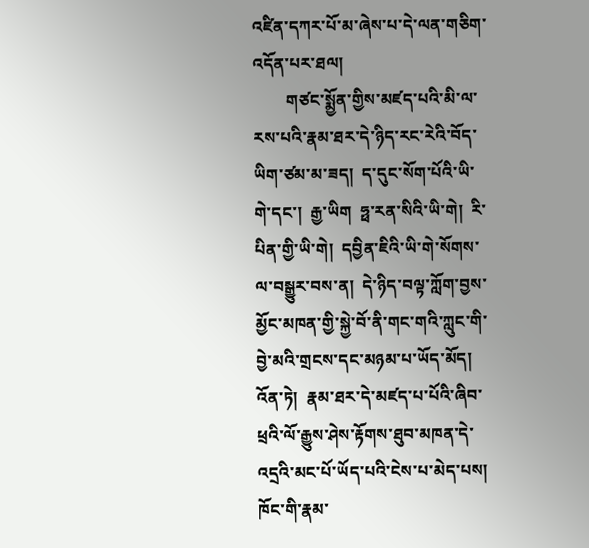འཛིན་དཀར་པོ་མ་ཞེས་པ་དེ་ལན་གཅིག་འདོན་པར་ཐལ།
        གཙང་སྨྱོན་གྱིས་མཛད་པའི་མི་ལ་རས་པའི་རྣམ་ཐར་དེ་ཉིད་རང་རེའི་བོད་ཡིག་ཙམ་མ་ཟད།  ད་དུང་སོག་པོའི་ཡི་གེ་དང་།  རྒྱ་ཡིག  ཧྥ་རན་སིའི་ཡི་གེ།  རི་པིན་གྱི་ཡི་གེ།  དབྱིན་ཇིའི་ཡི་གེ་སོགས་ལ་བསྒྱུར་བས་ན།  དེ་ཉིད་བལྟ་ཀློག་བྱས་མྱོང་མཁན་གྱི་སྐྱེ་བོ་ནི་གང་གའི་ཀླུང་གི་བྱེ་མའི་གྲངས་དང་མཉམ་པ་ཡོད་མོད།  འོན་ཏེ།  རྣམ་ཐར་དེ་མཛད་པ་པོའི་ཞིབ་ཕྲའི་ལོ་རྒྱུས་ཤེས་རྟོགས་ཐུབ་མཁན་དེ་འདྲའི་མང་པོ་ཡོད་པའི་ངེས་པ་མེད་པས།  ཁོང་གི་རྣམ་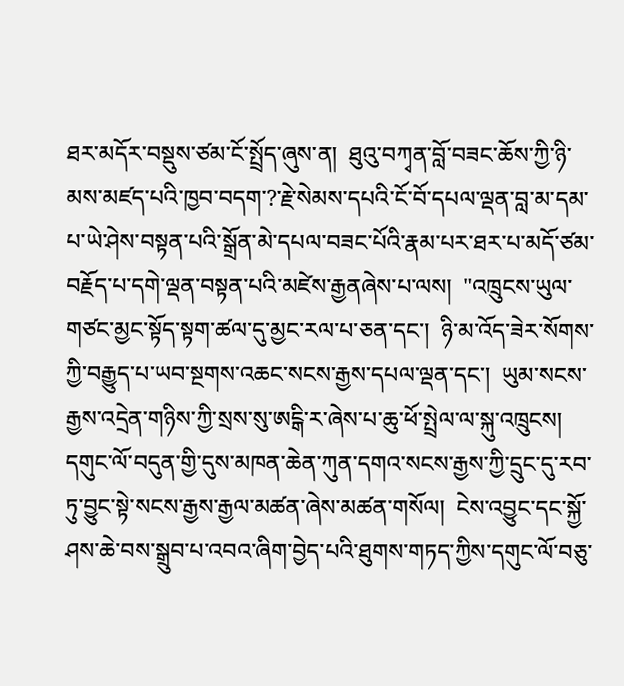ཐར་མདོར་བསྡུས་ཙམ་ངོ་སྤྲོད་ཞུས་ན།  ཐུའུ་བཀྭན་བློ་བཟང་ཆོས་ཀྱི་ཉི་མས་མཛད་པའི་ཁྱབ་བདག་?་རྗེ་སེམས་དཔའི་ངོ་བོ་དཔལ་ལྡན་བླ་མ་དམ་པ་ཡེ་ཤེས་བསྟན་པའི་སྒྲོན་མེ་དཔལ་བཟང་པོའི་རྣམ་པར་ཐར་པ་མདོ་ཙམ་བརྗོད་པ་དགེ་ལྡན་བསྟན་པའི་མཛེས་རྒྱནཞེས་པ་ལས།  "འཁྲུངས་ཡུལ་གཙང་མྱང་སྟོད་སྟག་ཚལ་དུ་མྱང་རལ་པ་ཅན་དང་།  ཉི་མ་འོད་ཟེར་སོགས་ཀྱི་བརྒྱུད་པ་ཡབ་སྔགས་འཆང་སངས་རྒྱས་དཔལ་ལྡན་དང་།  ཡུམ་སངས་རྒྱས་འདྲེན་གཉིས་ཀྱི་སྲས་སུ་ཨངྒི་ར་ཞེས་པ་ཆུ་ཕོ་སྤྲེལ་ལ་སྐུ་འཁྲུངས།  དགུང་ལོ་བདུན་གྱི་དུས་མཁན་ཆེན་ཀུན་དགའ་སངས་རྒྱས་ཀྱི་དྲུང་དུ་རབ་ཏུ་བྱུང་སྟེ་སངས་རྒྱས་རྒྱལ་མཚན་ཞེས་མཚན་གསོལ།  ངེས་འབྱུང་དང་སྐྱོ་ཤས་ཆེ་བས་སྒྲུབ་པ་འབའ་ཞིག་བྱེད་པའི་ཐུགས་གཏད་ཀྱིས་དགུང་ལོ་བཅུ་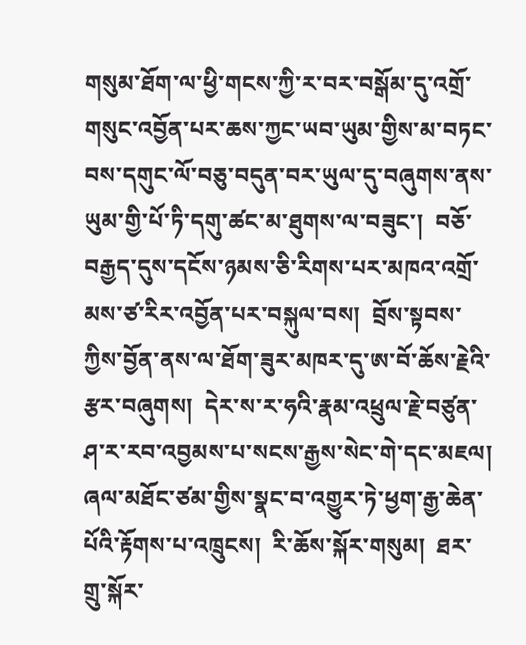གསུམ་ཐོག་ལ་ཕྱི་གངས་ཀྱི་ར་བར་བསྒོམ་དུ་འགྲོ་གསུང་འབྱོན་པར་ཆས་ཀྱང་ཡབ་ཡུམ་གྱིས་མ་བཏང་བས་དགུང་ལོ་བཅུ་བདུན་བར་ཡུལ་དུ་བཞུགས་ནས་ཡུམ་གྱི་པོ་ཏི་དགུ་ཚང་མ་ཐུགས་ལ་བཟུང་།  བཅོ་བརྒྱད་དུས་དངོས་ཉམས་ཅི་རིགས་པར་མཁའ་འགྲོ་མས་ཙ་རིར་འབྱོན་པར་བསྐུལ་བས།  བྲོས་སྟབས་ཀྱིས་བྱོན་ནས་ལ་ཐོག་ཟུར་མཁར་དུ་ཨ་བོ་ཆོས་རྗེའི་རྩར་བཞུགས།  དེར་ས་ར་ཧའི་རྣམ་འཕྲུལ་རྗེ་བཙུན་ཤ་ར་རབ་འབྱམས་པ་སངས་རྒྱས་སེང་གེ་དང་མཇལ།  ཞལ་མཐོང་ཙམ་གྱིས་སྣང་བ་འགྱུར་ཏེ་ཕྱག་རྒྱ་ཆེན་པོའི་རྟོགས་པ་འཁྲུངས།  རི་ཆོས་སྐོར་གསུམ།  ཐར་གྲུ་སྐོར་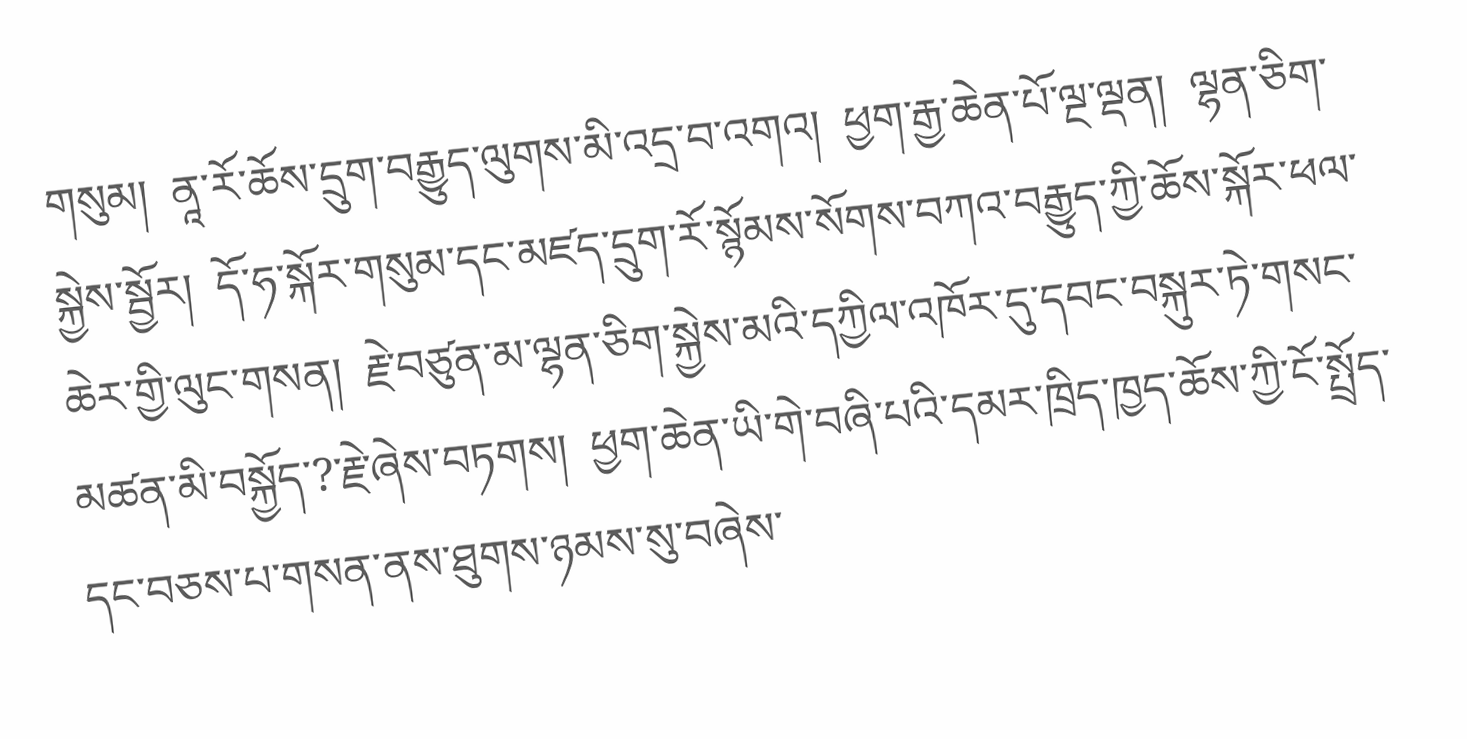གསུམ།  ནཱ་རོ་ཆོས་དྲུག་བརྒྱུད་ལུགས་མི་འདྲ་བ་འགའ།  ཕྱག་རྒྱ་ཆེན་པོ་ལྔ་ལྡན།  ལྷན་ཅིག་སྐྱེས་སྦྱོར།  དོ་ཧ་སྐོར་གསུམ་དང་མཛད་དྲུག་རོ་སྙོམས་སོགས་བཀའ་བརྒྱུད་ཀྱི་ཆོས་སྐོར་ཕལ་ཆེར་གྱི་ལུང་གསན།  རྗེ་བཙུན་མ་ལྷན་ཅིག་སྐྱེས་མའི་དཀྱིལ་འཁོར་དུ་དབང་བསྐུར་ཏེ་གསང་མཚན་མི་བསྐྱོད་?་རྗེ་ཞེས་བཏགས།  ཕྱག་ཆེན་ཡི་གེ་བཞི་པའི་དམར་ཁྲིད་ཁྱད་ཆོས་ཀྱི་ངོ་སྤྲོད་དང་བཅས་པ་གསན་ནས་ཐུགས་ཉམས་སུ་བཞེས་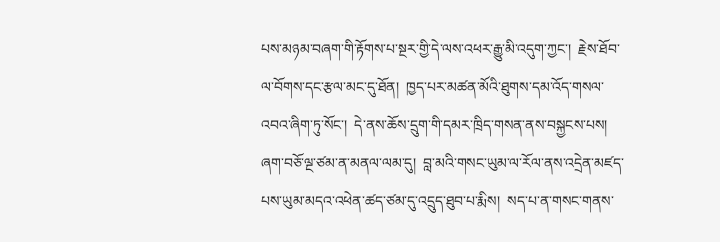པས་མཉམ་བཞག་གི་རྟོགས་པ་སྔར་གྱི་དེ་ལས་འཕར་རྒྱུ་མི་འདུག་ཀྱང་།  རྗེས་ཐོབ་ལ་བོགས་དང་རྩལ་མང་དུ་ཐོན།  ཁྱད་པར་མཚན་མོའི་ཐུགས་དམ་འོད་གསལ་འབའ་ཞིག་ཏུ་སོང་།  དེ་ནས་ཆོས་དྲུག་གི་དམར་ཁྲིད་གསན་ནས་བསྐྱངས་པས།  ཞག་བཅོ་ལྔ་ཙམ་ན་མནལ་ལམ་དུ།  བླ་མའི་གསང་ཡུམ་ལ་རོལ་ནས་འདྲེན་མཛད་པས་ཡུམ་མདའ་འཕེན་ཚད་ཙམ་དུ་འདྲུད་ཐུབ་པ་རྨིས།  སད་པ་ན་གསང་གནས་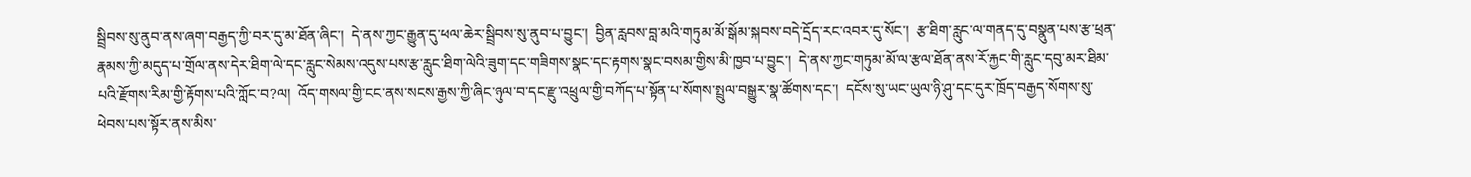སྦྲིབས་སུ་ནུབ་ནས་ཞག་བརྒྱད་ཀྱི་བར་དུ་མ་ཐོན་ཞིང་།  དེ་ནས་ཀྱང་རྒྱུན་དུ་ཕལ་ཆེར་སྦྲིབས་སུ་ནུབ་པ་བྱུང་།  བྱིན་རླབས་བླ་མའི་གཏུམ་མོ་སྒོམ་སྐབས་བདེ་དྲོད་རང་འབར་དུ་སོང་།  རྩ་ཐིག་རླུང་ལ་གནད་དུ་བསྣུན་པས་རྩ་ཕྲན་རྣམས་ཀྱི་མདུད་པ་གྲོལ་ནས་དེར་ཐིག་ལེ་དང་རླུང་སེམས་འདུས་པས་རྩ་རླུང་ཐིག་ལེའི་ཟུག་དང་གཟིགས་སྣང་དང་རྟགས་སྣང་བསམ་གྱིས་མི་ཁྱབ་པ་བྱུང་།  དེ་ནས་ཀྱང་གཏུམ་མོ་ལ་རྩལ་ཐོན་ནས་རོ་རྐྱང་གི་རླུང་དབུ་མར་ཐིམ་པའི་རྫོགས་རིམ་གྱི་རྟོགས་པའི་ཀློང་བ?ལ།  འོད་གསལ་གྱི་ངང་ནས་སངས་རྒྱས་ཀྱི་ཞིང་ཉུལ་བ་དང་རྫུ་འཕྲུལ་གྱི་བཀོད་པ་སྟོན་པ་སོགས་སྤྲུལ་བསྒྱུར་སྣ་ཚོགས་དང་།  དངོས་སུ་ཡང་ཡུལ་ཉི་ཤུ་དང་དུར་ཁྲོད་བརྒྱད་སོགས་སུ་ཕེབས་པས་སྟོར་ནས་མིས་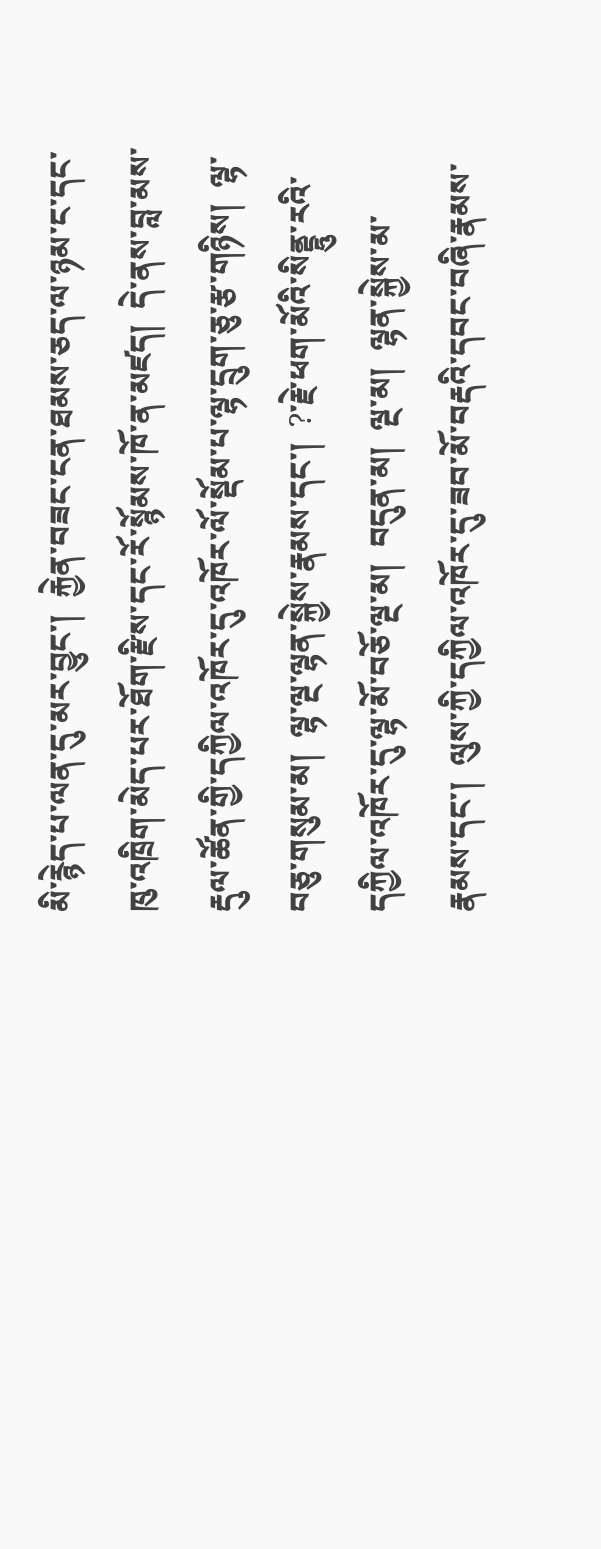མི་རྙེད་པ་ལན་དུ་མར་བྱུང་།  རྐྱེན་བཟང་ངན་ཐམས་ཅད་ལ་ཉམ་ང་དང་ཁུ་འཁྲིག་མེད་པར་ཐོག་རྫིས་དང་རོ་སྙོམས་ཁོ་ན་མཛད།  དེ་ནས་བླ་མས་རྡུལ་ཚོན་གྱི་དཀྱིལ་འཁོར་དུ་འཁོར་ལོ་སྡོམ་པ་ལྷ་དྲུག་ཅུ་རྩ་གཉིས།  ལྷ་བཅུ་གསུམ་མ།  ལྷ་ལྔ་ལྷན་སྐྱེས་རྣམས་དང་།  ?་རྗེ་ཕག་མོའི་སིནྡྷུ་རའི་དཀྱིལ་འཁོར་དུ་ལྷ་མོ་བཅོ་ལྔ་མ།  བདུན་མ།  ལྔ་མ།  ལྷན་སྐྱེས་མ་རྣམས་དང་།  ལུས་ཀྱི་དཀྱིལ་འཁོར་དུ་ཟབ་མོ་བརྡའི་དབང་བཞི་རྣམས་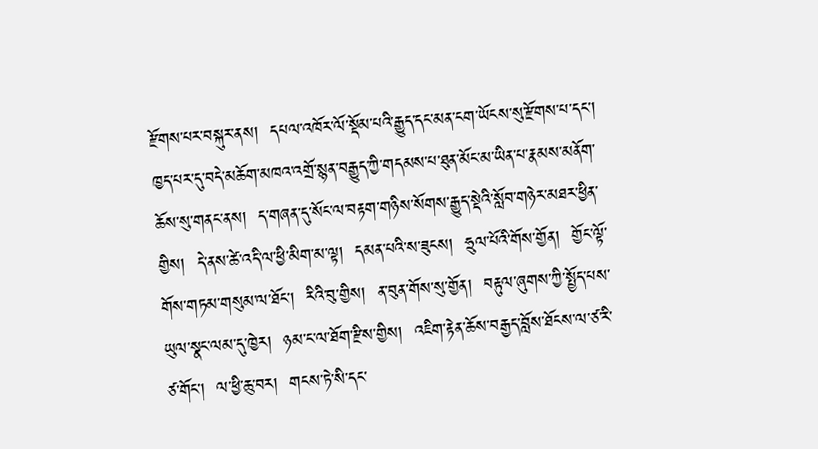རྫོགས་པར་བསྐུར་ནས།  དཔལ་འཁོར་ལོ་སྡོམ་པའི་རྒྱུད་དང་མན་ངག་ཡོངས་སུ་རྫོགས་པ་དང་།  ཁྱད་པར་དུ་བདེ་མཆོག་མཁའ་འགྲོ་སྙན་བརྒྱུད་ཀྱི་གདམས་པ་ཐུན་མོང་མ་ཡིན་པ་རྣམས་མནོག་ཆོས་སུ་གནང་ནས།  ད་གཞན་དུ་སོང་ལ་བརྟག་གཉིས་སོགས་རྒྱུད་སྡེའི་སློབ་གཉེར་མཐར་ཕྱིན་གྱིས།  དེ་ནས་ཚེ་འདི་ལ་ཕྱི་མིག་མ་ལྟ།  དམན་པའི་ས་ཟུངས།  ཧྲུལ་པོའི་གོས་གྱོན།  གྱོང་ལྟོ་གོས་གཏམ་གསུམ་ལ་ཐོང་།  རིའི་བུ་གྱིས།  ན་བུན་གོས་སུ་གྱོན།  བརྟུལ་ཞུགས་ཀྱི་སྤྱོད་པས་ཡུལ་སྣང་ལམ་དུ་ཁྱེར།  ཉམ་ང་ལ་ཐོག་རྫིས་གྱིས།  འཇིག་རྟེན་ཆོས་བརྒྱད་བློས་ཐོངས་ལ་ཙ་རི་ཙ་གོང་།  ལ་ཕྱི་ཆུ་བར།  གངས་ཏེ་སི་དང་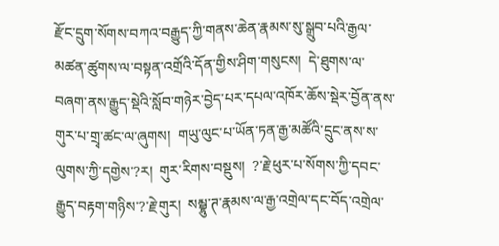རྫོང་དྲུག་སོགས་བཀའ་བརྒྱུད་ཀྱི་གནས་ཆེན་རྣམས་སུ་སྒྲུབ་པའི་རྒྱལ་མཚན་ཚུགས་ལ་བསྟན་འགྲོའི་དོན་གྱིས་ཤིག་གསུངས།  དེ་ཐུགས་ལ་བཞག་ནས་རྒྱུད་སྡེའི་སློབ་གཉེར་བྱེད་པར་དཔལ་འཁོར་ཆོས་སྡེར་བྱོན་ནས་གུར་པ་གྲྭ་ཚང་ལ་ཞུགས།  གཡུ་ལུང་པ་ཡོན་ཏན་རྒྱ་མཚོའི་དྲུང་ནས་ས་ལུགས་ཀྱི་དགྱེས་?ར།  གུར་རིགས་བསྡུས།  ?་རྗེ་ཕུར་པ་སོགས་ཀྱི་དབང་རྒྱུད་བརྟག་གཉིས་?་རྗེ་གུར།  སམྦྷུ་ཊ་རྣམས་ལ་རྒྱ་འགྲེལ་དང་བོད་འགྲེལ་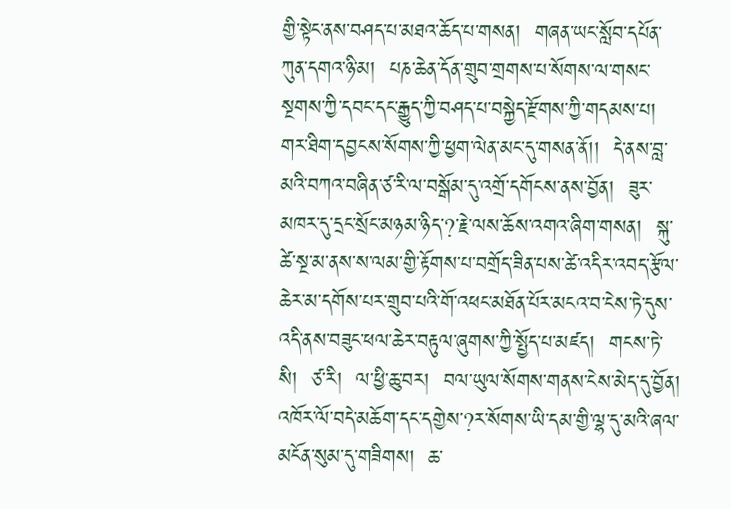གྱི་སྟེང་ནས་བཤད་པ་མཐའ་ཆོད་པ་གསན།  གཞན་ཡང་སློབ་དཔོན་ཀུན་དགའ་ཉི་མ།  པཎ་ཆེན་དོན་གྲུབ་གྲགས་པ་སོགས་ལ་གསང་སྔགས་ཀྱི་དབང་དང་རྒྱུད་ཀྱི་བཤད་པ་བསྐྱེད་རྫོགས་ཀྱི་གདམས་པ།  གར་ཐིག་དབྱངས་སོགས་ཀྱི་ཕྱག་ལེན་མང་དུ་གསན་ནོ།།  དེ་ནས་བླ་མའི་བཀའ་བཞིན་ཙ་རི་ལ་བསྒོམ་དུ་འགྲོ་དགོངས་ནས་བྱོན།  ཟུར་མཁར་དུ་དྲང་སྲོང་མཉམ་ཉིད་?་རྗེ་ལས་ཆོས་འགའ་ཞིག་གསན།  སྐུ་ཚེ་སྔ་མ་ནས་ས་ལམ་གྱི་རྟོགས་པ་བགྲོད་ཟིན་པས་ཚེ་འདིར་འབད་རྩོལ་ཆེར་མ་དགོས་པར་གྲུབ་པའི་གོ་འཕང་མཐོན་པོར་མངའ་བ་ངེས་ཏེ་དུས་འདི་ནས་བཟུང་ཕལ་ཆེར་བརྟུལ་ཞུགས་ཀྱི་སྤྱོད་པ་མཛད།  གངས་ཏེ་སི།  ཙ་རི།  ལ་ཕྱི་ཆུ་བར།  བལ་ཡུལ་སོགས་གནས་ངེས་མེད་དུ་བྱོན།  འཁོར་ལོ་བདེ་མཆོག་དང་དགྱེས་?ར་སོགས་ཡི་དམ་གྱི་ལྷ་དུ་མའི་ཞལ་མངོན་སུམ་དུ་གཟིགས།  ཆ་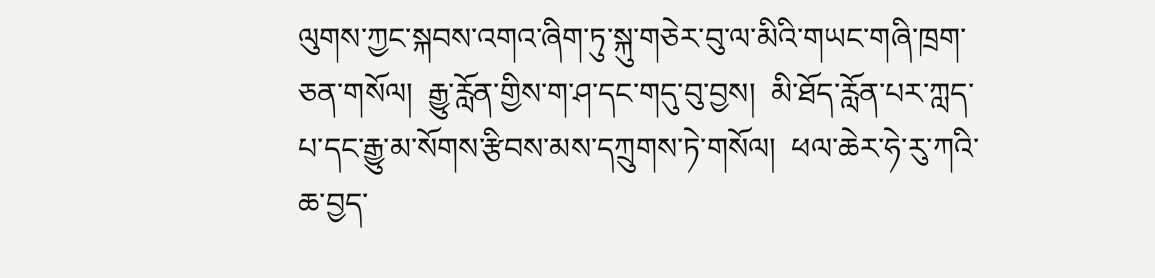ལུགས་ཀྱང་སྐབས་འགའ་ཞིག་ཏུ་སྐུ་གཅེར་བུ་ལ་མིའི་གཡང་གཞི་ཁྲག་ཅན་གསོལ།  རྒྱུ་རློན་གྱིས་ག་ཤ་དང་གདུ་བུ་བྱས།  མི་ཐོད་རློན་པར་ཀླད་པ་དང་རྒྱུ་མ་སོགས་རྩིབས་མས་དཀྲུགས་ཏེ་གསོལ།  ཕལ་ཆེར་ཧེ་རུ་ཀའི་ཆ་བྱད་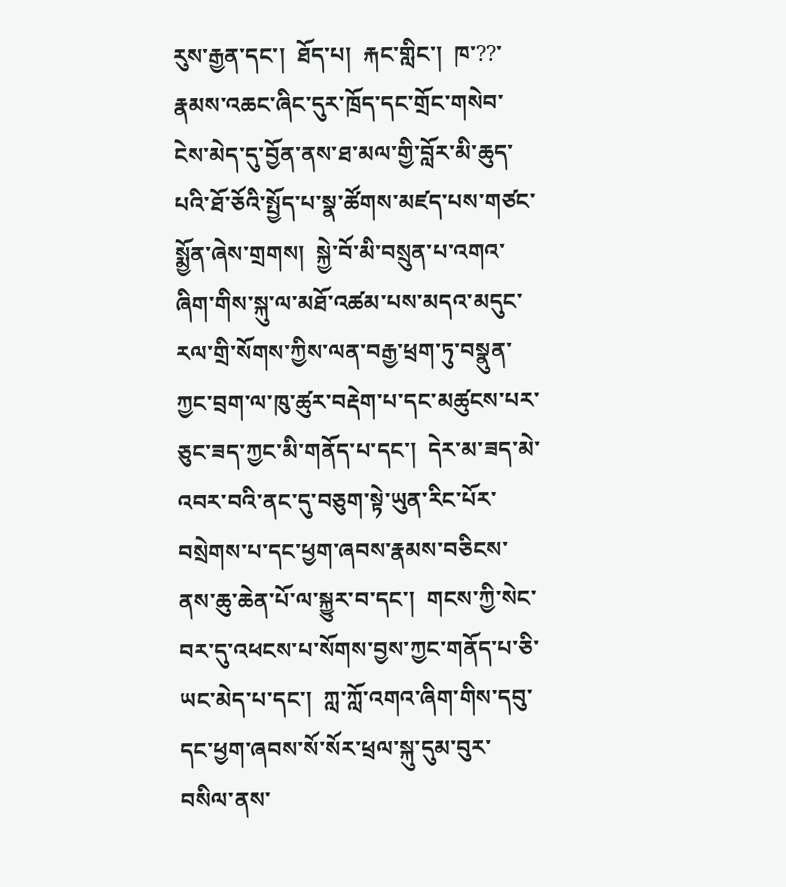རུས་རྒྱན་དང་།  ཐོད་པ།  རྐང་གླིང་།  ཁ་??་རྣམས་འཆང་ཞིང་དུར་ཁྲོད་དང་གྲོང་གསེབ་ངེས་མེད་དུ་བྱོན་ནས་ཐ་མལ་གྱི་བློར་མི་ཆུད་པའི་ཐོ་ཅོའི་སྤྱོད་པ་སྣ་ཚོགས་མཛད་པས་གཙང་སྨྱོན་ཞེས་གྲགས།  སྐྱེ་བོ་མི་བསྲུན་པ་འགའ་ཞིག་གིས་སྐུ་ལ་མཐོ་འཚམ་པས་མདའ་མདུང་རལ་གྲི་སོགས་ཀྱིས་ལན་བརྒྱ་ཕྲག་ཏུ་བསྣུན་ཀྱང་བྲག་ལ་ཁུ་ཚུར་བརྡེག་པ་དང་མཚུངས་པར་ཅུང་ཟད་ཀྱང་མི་གནོད་པ་དང་།  དེར་མ་ཟད་མེ་འབར་བའི་ནང་དུ་བཅུག་སྟེ་ཡུན་རིང་པོར་བསྲེགས་པ་དང་ཕྱག་ཞབས་རྣམས་བཅིངས་ནས་ཆུ་ཆེན་པོ་ལ་སྐྱུར་བ་དང་།  གངས་ཀྱི་སེང་བར་དུ་འཕངས་པ་སོགས་བྱས་ཀྱང་གནོད་པ་ཅི་ཡང་མེད་པ་དང་།  ཀླ་ཀློ་འགའ་ཞིག་གིས་དབུ་དང་ཕྱག་ཞབས་སོ་སོར་ཕྲལ་སྐུ་དུམ་བུར་བསིལ་ནས་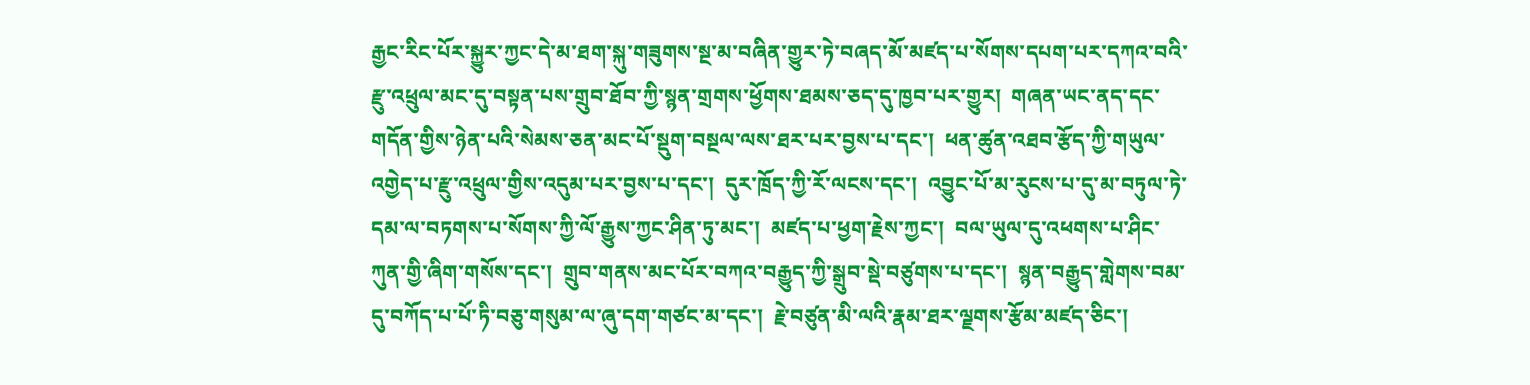རྒྱང་རིང་པོར་སྐྱུར་ཀྱང་དེ་མ་ཐག་སྐུ་གཟུགས་སྔ་མ་བཞིན་གྱུར་ཏེ་བཞད་མོ་མཛད་པ་སོགས་དཔག་པར་དཀའ་བའི་རྫུ་འཕྲུལ་མང་དུ་བསྟན་པས་གྲུབ་ཐོབ་ཀྱི་སྙན་གྲགས་ཕྱོགས་ཐམས་ཅད་དུ་ཁྱབ་པར་གྱུར།  གཞན་ཡང་ནད་དང་གདོན་གྱིས་ཉེན་པའི་སེམས་ཅན་མང་པོ་སྡུག་བསྔལ་ལས་ཐར་པར་བྱས་པ་དང་།  ཕན་ཚུན་འཐབ་རྩོད་ཀྱི་གཡུལ་འགྱེད་པ་རྫུ་འཕྲུལ་གྱིས་འདུམ་པར་བྱས་པ་དང་།  དུར་ཁྲོད་ཀྱི་རོ་ལངས་དང་།  འབྱུང་པོ་མ་རུངས་པ་དུ་མ་བཏུལ་ཏེ་དམ་ལ་བཏགས་པ་སོགས་ཀྱི་ལོ་རྒྱུས་ཀྱང་ཤིན་ཏུ་མང་།  མཛད་པ་ཕྱག་རྗེས་ཀྱང་།  བལ་ཡུལ་དུ་འཕགས་པ་ཤིང་ཀུན་གྱི་ཞིག་གསོས་དང་།  གྲུབ་གནས་མང་པོར་བཀའ་བརྒྱུད་ཀྱི་སྒྲུབ་སྡེ་བཙུགས་པ་དང་།  སྙན་བརྒྱུད་གླེགས་བམ་དུ་བཀོད་པ་པོ་ཏི་བཅུ་གསུམ་ལ་ཞུ་དག་གཙང་མ་དང་།  རྗེ་བཙུན་མི་ལའི་རྣམ་ཐར་ལྗགས་རྩོམ་མཛད་ཅིང་།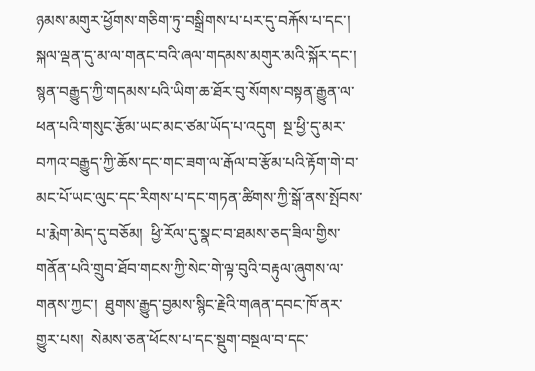ཉམས་མགུར་ཕྱོགས་གཅིག་ཏུ་བསྒྲིགས་པ་པར་དུ་བརྐོས་པ་དང་།  སྐལ་ལྡན་དུ་མ་ལ་གནང་བའི་ཞལ་གདམས་མགུར་མའི་སྐོར་དང་།  སྙན་བརྒྱུད་ཀྱི་གདམས་པའི་ཡིག་ཆ་ཐོར་བུ་སོགས་བསྟན་རྒྱུན་ལ་ཕན་པའི་གསུང་རྩོམ་ཡང་མང་ཙམ་ཡོད་པ་འདུག  སྔ་ཕྱི་དུ་མར་བཀའ་བརྒྱུད་ཀྱི་ཆོས་དང་གང་ཟག་ལ་རྒོལ་བ་རྩོམ་པའི་རྟོག་གེ་བ་མང་པོ་ཡང་ལུང་དང་རིགས་པ་དང་གཏན་ཚིགས་ཀྱི་སྒོ་ནས་སྤོབས་པ་རྨེག་མེད་དུ་བཅོམ།  ཕྱི་རོལ་དུ་སྣང་བ་ཐམས་ཅད་ཟིལ་གྱིས་གནོན་པའི་གྲུབ་ཐོབ་གངས་ཀྱི་སེང་གེ་ལྟ་བུའི་བརྟུལ་ཞུགས་ལ་གནས་ཀྱང་།  ཐུགས་རྒྱུད་བྱམས་སྙིང་རྗེའི་གཞན་དབང་ཁོ་ནར་གྱུར་པས།  སེམས་ཅན་ཕོངས་པ་དང་སྡུག་བསྔལ་བ་དང་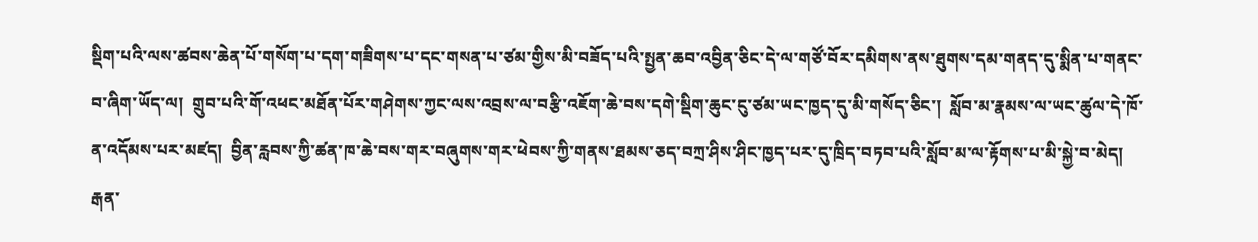སྡིག་པའི་ལས་ཚབས་ཆེན་པོ་གསོག་པ་དག་གཟིགས་པ་དང་གསན་པ་ཙམ་གྱིས་མི་བཟོད་པའི་སྤྱན་ཆབ་འབྱིན་ཅིང་དེ་ལ་གཙོ་བོར་དམིགས་ནས་ཐུགས་དམ་གནད་དུ་སྨིན་པ་གནང་བ་ཞིག་ཡོད་ལ།  གྲུབ་པའི་གོ་འཕང་མཐོན་པོར་གཤེགས་ཀྱང་ལས་འབྲས་ལ་བརྩི་འཇོག་ཆེ་བས་དགེ་སྡིག་ཆུང་ངུ་ཙམ་ཡང་ཁྱད་དུ་མི་གསོད་ཅིང་།  སློབ་མ་རྣམས་ལ་ཡང་ཚུལ་དེ་ཁོ་ན་འདོམས་པར་མཛད།  བྱིན་རླབས་ཀྱི་ཚན་ཁ་ཆེ་བས་གར་བཞུགས་གར་ཕེབས་ཀྱི་གནས་ཐམས་ཅད་བཀྲ་ཤིས་ཤིང་ཁྱད་པར་དུ་ཁྲིད་བཏབ་པའི་སློབ་མ་ལ་རྟོགས་པ་མི་སྐྱེ་བ་མེད།  རྒན་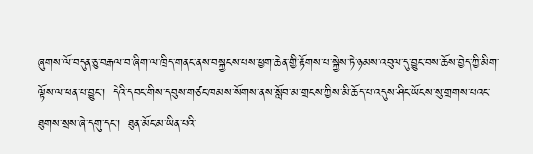ཞུགས་ལོ་བདུན་ཅུ་བརྒལ་བ་ཞིག་ལ་ཁྲིད་གནང་ནས་བསྐྱངས་པས་ཕྱག་ཆེན་གྱི་རྟོགས་པ་སྐྱེས་ཏེ་ཉམས་འབུལ་དུ་བྱུང་བས་ཆོས་བྱེད་ཀྱི་མིག་ལྟོས་ལ་ཕན་པ་བྱུང་།  དེའི་དབང་གིས་དབུས་གཙང་ཁམས་སོགས་ནས་སློབ་མ་གྲངས་ཀྱིས་མི་ཆོད་པ་འདུས་ཤིང་ཡོངས་སུ་གྲགས་པའང་ཐུགས་སྲས་ཞེ་དགུ་དང་།  ཐུན་མོང་མ་ཡིན་པའི་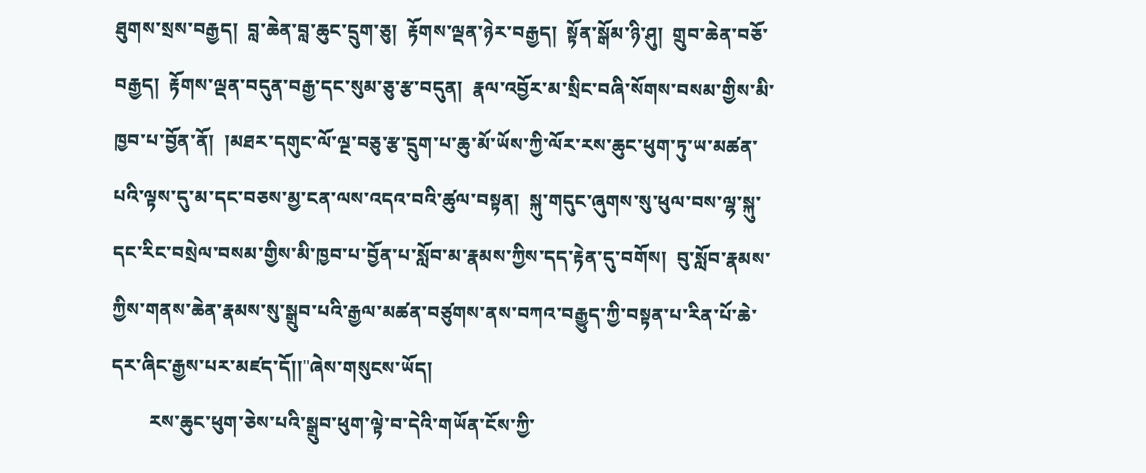ཐུགས་སྲས་བརྒྱད།  བླ་ཆེན་བླ་ཆུང་དྲུག་ཅུ།  རྟོགས་ལྡན་ཉེར་བརྒྱད།  སྟོན་སྒོམ་ཉི་ཤུ།  གྲུབ་ཆེན་བཅོ་བརྒྱད།  རྟོགས་ལྡན་བདུན་བརྒྱ་དང་སུམ་ཅུ་རྩ་བདུན།  རྣལ་འབྱོར་མ་སྲིང་བཞི་སོགས་བསམ་གྱིས་མི་ཁྱབ་པ་བྱོན་ནོ།  །མཐར་དགུང་ལོ་ལྔ་བཅུ་རྩ་དྲུག་པ་ཆུ་མོ་ཡོས་ཀྱི་ལོར་རས་ཆུང་ཕུག་ཏུ་ཡ་མཚན་པའི་ལྟས་དུ་མ་དང་བཅས་མྱ་ངན་ལས་འདའ་བའི་ཚུལ་བསྟན།  སྐུ་གདུང་ཞུགས་སུ་ཕུལ་བས་ལྷ་སྐུ་དང་རིང་བསྲེལ་བསམ་གྱིས་མི་ཁྱབ་པ་བྱོན་པ་སློབ་མ་རྣམས་ཀྱིས་དད་རྟེན་དུ་བགོས།  བུ་སློབ་རྣམས་ཀྱིས་གནས་ཆེན་རྣམས་སུ་སྒྲུབ་པའི་རྒྱལ་མཚན་བཙུགས་ནས་བཀའ་བརྒྱུད་ཀྱི་བསྟན་པ་རིན་པོ་ཆེ་དར་ཞིང་རྒྱས་པར་མཛད་དོ།།"ཞེས་གསུངས་ཡོད།
        རས་ཆུང་ཕུག་ཅེས་པའི་སྒྲུབ་ཕུག་ལྟེ་བ་དེའི་གཡོན་ངོས་ཀྱི་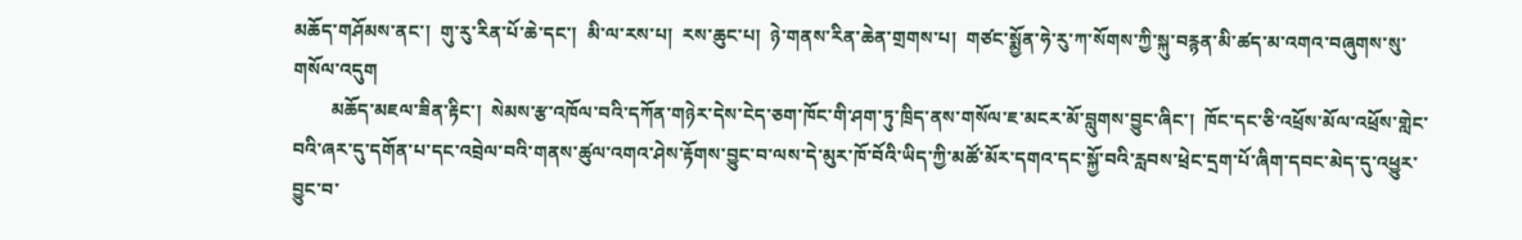མཆོད་གཤོམས་ནང་།  གུ་རུ་རིན་པོ་ཆེ་དང་།  མི་ལ་རས་པ།  རས་ཆུང་པ།  ཉེ་གནས་རིན་ཆེན་གྲགས་པ།  གཙང་སྨྱོན་ཧེ་རུ་ཀ་སོགས་ཀྱི་སྐུ་བརྙན་མི་ཚད་མ་འགའ་བཞུགས་སུ་གསོལ་འདུག
        མཆོད་མཇལ་ཟིན་རྟིང་།  སེམས་རྩ་འཁོལ་བའི་དཀོན་གཉེར་དེས་ངེད་ཅག་ཁོང་གི་ཤག་ཏུ་ཁྲིད་ནས་གསོལ་ཇ་མངར་མོ་བླུགས་བྱུང་ཞིང་།  ཁོང་དང་ཅི་འཕྲོས་མོལ་འཕྲོས་གླེང་བའི་ཞར་དུ་དགོན་པ་དང་འབྲེལ་བའི་གནས་ཚུལ་འགའ་ཤེས་རྟོགས་བྱུང་བ་ལས་དེ་མུར་ཁོ་བོའི་ཡིད་ཀྱི་མཚོ་མོར་དགའ་དང་སྐྱོ་བའི་རླབས་ཕྲེང་དྲག་པོ་ཞིག་དབང་མེད་དུ་འཕྱུར་བྱུང་བ་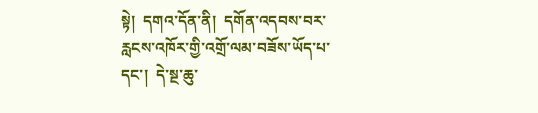སྟེ།  དགའ་དོན་ནི།  དགོན་འདབས་བར་རླངས་འཁོར་གྱི་འགྲོ་ལམ་བཟོས་ཡོད་པ་དང་།  དེ་སྔ་ཆུ་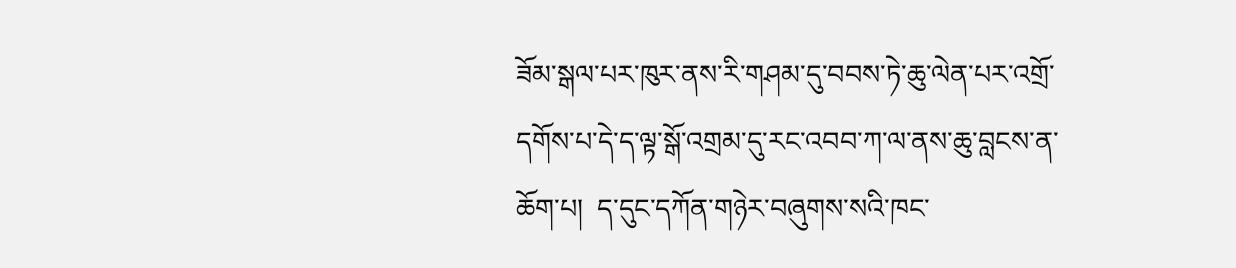ཟོམ་སྒལ་པར་ཁུར་ནས་རི་གཤམ་དུ་བབས་ཏེ་ཆུ་ལེན་པར་འགྲོ་དགོས་པ་དེ་ད་ལྟ་སྒོ་འགྲམ་དུ་རང་འབབ་ཀ་ལ་ནས་ཆུ་བླངས་ན་ཆོག་པ།  ད་དུང་དཀོན་གཉེར་བཞུགས་སའི་ཁང་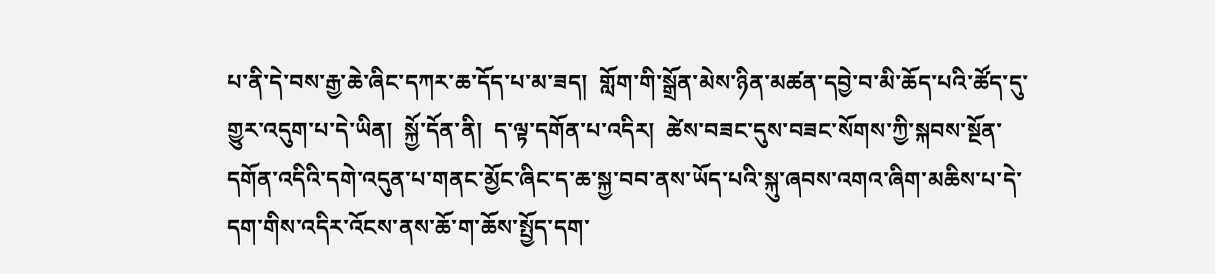པ་ནི་དེ་བས་རྒྱ་ཆེ་ཞིང་དཀར་ཆ་དོད་པ་མ་ཟད།  གློག་གི་སྒྲོན་མེས་ཉིན་མཚན་དབྱེ་བ་མི་ཆོད་པའི་ཚོད་དུ་གྱུར་འདུག་པ་དེ་ཡིན།  སྐྱོ་དོན་ནི།  ད་ལྟ་དགོན་པ་འདིར།  ཚེས་བཟང་དུས་བཟང་སོགས་ཀྱི་སྐབས་སྔོན་དགོན་འདིའི་དགེ་འདུན་པ་གནང་མྱོང་ཞིང་ད་ཆ་སྐྱ་བབ་ནས་ཡོད་པའི་སྐུ་ཞབས་འགའ་ཞིག་མཆིས་པ་དེ་དག་གིས་འདིར་འོངས་ནས་ཆོ་ག་ཆོས་སྤྱོད་དག་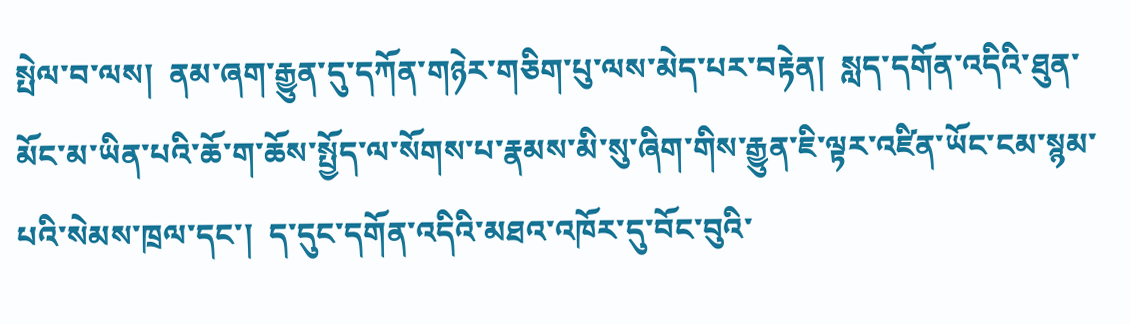སྤེལ་བ་ལས།  ནམ་ཞག་རྒྱུན་དུ་དཀོན་གཉེར་གཅིག་པུ་ལས་མེད་པར་བརྟེན།  སླད་དགོན་འདིའི་ཐུན་མོང་མ་ཡིན་པའི་ཆོ་ག་ཆོས་སྤྱོད་ལ་སོགས་པ་རྣམས་མི་སུ་ཞིག་གིས་རྒྱུན་ཇི་ལྟར་འཛིན་ཡོང་ངམ་སྙམ་པའི་སེམས་ཁྲལ་དང་།  ད་དུང་དགོན་འདིའི་མཐའ་འཁོར་དུ་བོང་བུའི་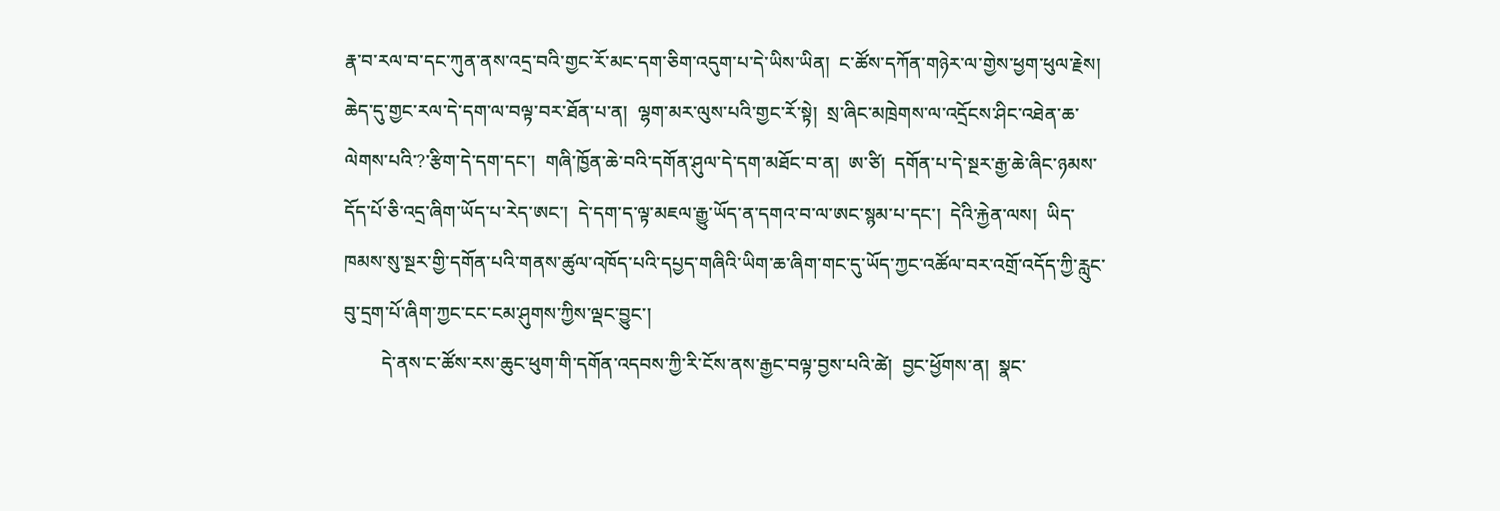རྣ་བ་རལ་བ་དང་ཀུན་ནས་འདྲ་བའི་གྱང་རོ་མང་དག་ཅིག་འདུག་པ་དེ་ཡིས་ཡིན།  ང་ཚོས་དཀོན་གཉེར་ལ་གྱེས་ཕྱག་ཕུལ་རྗེས།  ཆེད་དུ་གྱང་རལ་དེ་དག་ལ་བལྟ་བར་ཐོན་པ་ན།  ལྷག་མར་ལུས་པའི་གྱང་རོ་སྟེ།  སྲ་ཞིང་མཁྲེགས་ལ་འདྲོངས་ཤིང་འཐེན་ཆ་ལེགས་པའི་?་རྩིག་དེ་དག་དང་།  གཞི་ཁྱོན་ཆེ་བའི་དགོན་ཤུལ་དེ་དག་མཐོང་བ་ན།  ཨ་ཙི།  དགོན་པ་དེ་སྔར་རྒྱ་ཆེ་ཞིང་ཉམས་དོད་པོ་ཅི་འདྲ་ཞིག་ཡོད་པ་རེད་ཨང་།  དེ་དག་ད་ལྟ་མཇལ་རྒྱུ་ཡོད་ན་དགའ་བ་ལ་ཨང་སྙམ་པ་དང་།  དེའི་རྐྱེན་ལས།  ཡིད་ཁམས་སུ་སྔར་གྱི་དགོན་པའི་གནས་ཚུལ་འཁོད་པའི་དཔྱད་གཞིའི་ཡིག་ཆ་ཞིག་གང་དུ་ཡོད་ཀྱང་འཚོལ་བར་འགྲོ་འདོད་ཀྱི་རླུང་བུ་དྲག་པོ་ཞིག་ཀྱང་ངང་ངམ་ཤུགས་ཀྱིས་ལྡང་བྱུང་།
        དེ་ནས་ང་ཚོས་རས་ཆུང་ཕུག་གི་དགོན་འདབས་ཀྱི་རི་ངོས་ནས་རྒྱང་བལྟ་བྱས་པའི་ཚེ།  བྱང་ཕྱོགས་ན།  སྣང་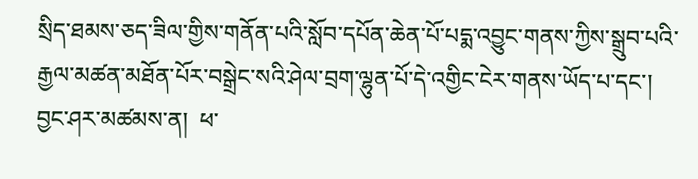སྲིད་ཐམས་ཅད་ཟིལ་གྱིས་གནོན་པའི་སློབ་དཔོན་ཆེན་པོ་པདྨ་འབྱུང་གནས་ཀྱིས་སྒྲུབ་པའི་རྒྱལ་མཚན་མཐོན་པོར་བསྒྲེང་སའི་ཤེལ་བྲག་ལྷུན་པོ་དེ་འགྱིང་ངེར་གནས་ཡོད་པ་དང་།  བྱང་ཤར་མཚམས་ན།  ཕ་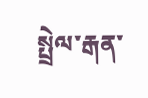སྤྲེལ་རྒན་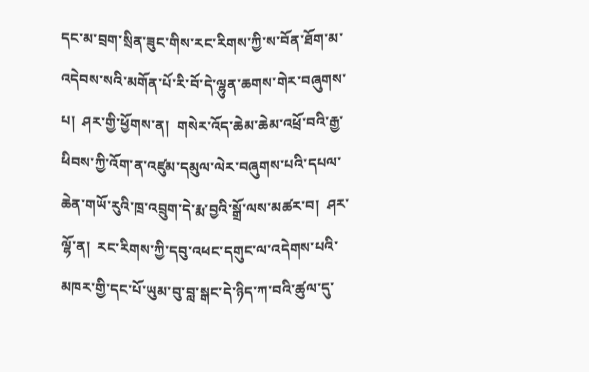དང་མ་བྲག་སྲིན་ཟུང་གིས་རང་རིགས་ཀྱི་ས་བོན་ཐོག་མ་འདེབས་སའི་མགོན་པོ་རི་བོ་དེ་ལྷུན་ཆགས་གེར་བཞུགས་པ།  ཤར་གྱི་ཕྱོགས་ན།  གསེར་འོད་ཆེམ་ཆེམ་འཕྲོ་བའི་རྒྱ་ཕིབས་ཀྱི་འོག་ན་འཛུམ་དམུལ་ལེར་བཞུགས་པའི་དཔལ་ཆེན་གཡོ་རུའི་ཁྲ་འབྲུག་དེ་རྨ་བྱའི་སྒྲོ་ལས་མཚར་བ།  ཤར་ལྷོ་ན།  རང་རིགས་ཀྱི་དབུ་འཕང་དགུང་ལ་འདེགས་པའི་མཁར་གྱི་དང་པོ་ཡུམ་བུ་བླ་སྒང་དེ་ཉིད་ཀ་བའི་ཚུལ་དུ་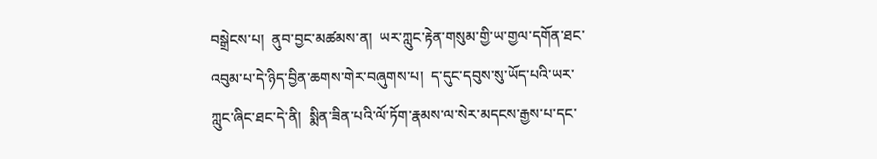བསྒྲེངས་པ།  ནུབ་བྱང་མཚམས་ན།  ཡར་ཀླུང་རྟེན་གསུམ་གྱི་ཡ་གྱལ་དགོན་ཐང་འབུམ་པ་དེ་ཉིད་བྱིན་ཆགས་གེར་བཞུགས་པ།  ད་དུང་དབུས་སུ་ཡོད་པའི་ཡར་ཀླུང་ཞིང་ཐང་དེ་ནི།  སྨིན་ཟིན་པའི་ལོ་ཏོག་རྣམས་ལ་སེར་མདངས་རྒྱས་པ་དང་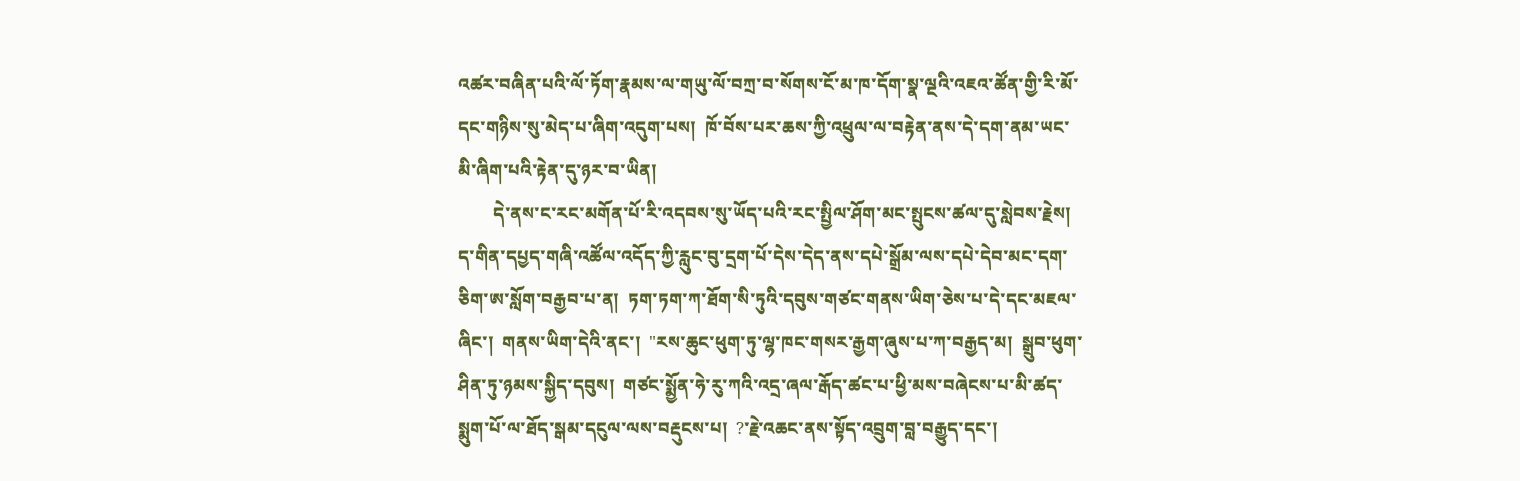འཚར་བཞིན་པའི་ལོ་ཏོག་རྣམས་ལ་གཡུ་ལོ་བཀྲ་བ་སོགས་ངོ་མ་ཁ་དོག་སྣ་ལྔའི་འཇའ་ཚོན་གྱི་རི་མོ་དང་གཉིས་སུ་མེད་པ་ཞིག་འདུག་པས།  ཁོ་བོས་པར་ཆས་ཀྱི་འཕྲུལ་ལ་བརྟེན་ནས་དེ་དག་ནམ་ཡང་མི་ཞིག་པའི་རྟེན་དུ་ཉར་བ་ཡིན།
        དེ་ནས་ང་རང་མགོན་པོ་རི་འདབས་སུ་ཡོད་པའི་རང་སྤྱིལ་ཤོག་མང་སྤུངས་ཚལ་དུ་སླེབས་རྗེས།  ད་གིན་དཔྱད་གཞི་འཚོལ་འདོད་ཀྱི་རླུང་བུ་དྲག་པོ་དེས་དེད་ནས་དཔེ་སྒྲོམ་ལས་དཔེ་དེབ་མང་དག་ཅིག་ཨ་སློག་བརྒྱབ་པ་ན།  ཏག་ཏག་ཀ་ཐོག་སི་ཏུའི་དབུས་གཙང་གནས་ཡིག་ཅེས་པ་དེ་དང་མཇལ་ཞིང་།  གནས་ཡིག་དེའི་ནང་།  "རས་ཆུང་ཕུག་ཏུ་ལྷ་ཁང་གསར་རྒྱག་ཞུས་པ་ཀ་བརྒྱད་མ།  སྒྲུབ་ཕུག་ཤིན་ཏུ་ཉམས་སྐྱིད་དབུས།  གཙང་སྨྱོན་ཧེ་རུ་ཀའི་འདྲ་ཞལ་རྒོད་ཚང་པ་ཕྱི་མས་བཞེངས་པ་མི་ཚད་སྨུག་པོ་ལ་ཐོད་སྒམ་དངུལ་ལས་བརྡུངས་པ།  ?་རྗེ་འཆང་ནས་སྟོད་འབྲུག་བླ་བརྒྱུད་དང་།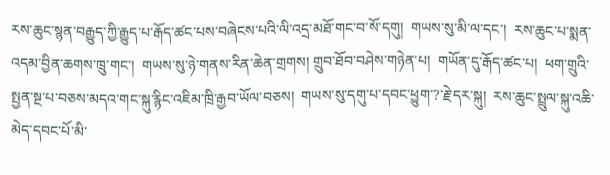རས་ཆུང་སྙན་བརྒྱུད་ཀྱི་རྒྱུད་པ་རྒོད་ཚང་པས་བཞེངས་པའི་ལི་འདྲ་མཐོ་གང་བ་སོ་དགུ།  གཡས་སུ་མི་ལ་དང་།  རས་ཆུང་པ་སྨན་འདམ་བྱིན་ཆགས་ཁྲུ་གང་།  གཡས་སུ་ཉེ་གནས་རིན་ཆེན་གྲགས། གྲུབ་ཐོབ་བཤེས་གཉེན་པ།  གཡོན་དུ་རྒོད་ཚང་པ།  ཕག་གྲུའི་སྤྱན་སྔ་པ་བཅས་མདའ་གང་སྐུ་རྙིང་འཇིམ་ཁྲི་རྒྱབ་ཡོལ་བཅས།  གཡས་སུ་དགུ་པ་དབང་ཕྱུག་?་རྗེ་དར་སྐུ།  རས་ཆུང་སྤྲུལ་སྐུ་འཆི་མེད་དབང་པོ་མི་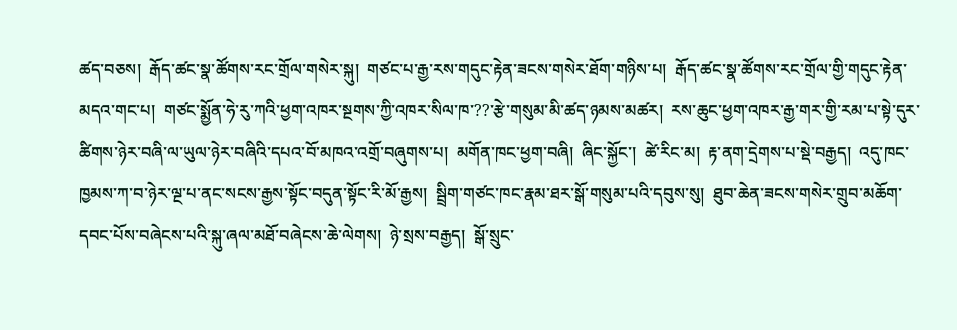ཚད་བཅས།  རྒོད་ཚང་སྣ་ཚོགས་རང་གྲོལ་གསེར་སྐུ།  གཙང་པ་རྒྱ་རས་གདུང་རྟེན་ཟངས་གསེར་ཐོག་གཉིས་པ།  རྒོད་ཚང་སྣ་ཚོགས་རང་གྲོལ་གྱི་གདུང་རྟེན་མདའ་གང་པ།  གཙང་སྨྱོན་ཧེ་རུ་ཀའི་ཕྱག་འཁར་སྔགས་ཀྱི་འཁར་སིལ་ཁ་??་རྩེ་གསུམ་མི་ཚད་ཉམས་མཚར།  རས་ཆུང་ཕྱག་འཁར་རྒྱ་གར་གྱི་རམ་པ་སྟེ་དུར་ཚིགས་ཉེར་བཞི་ལ་ཡུལ་ཉེར་བཞིའི་དཔའ་བོ་མཁའ་འགྲོ་བཞུགས་པ།  མགོན་ཁང་ཕྱག་བཞི།  ཞིང་སྐྱོང་།  ཚེ་རིང་མ།  རྟ་ནག་དྲེགས་པ་སྡེ་བརྒྱད།  འདུ་ཁང་ཁྱམས་ཀ་བ་ཉེར་ལྔ་པ་ནང་སངས་རྒྱས་སྟོང་བདུན་སྟོང་རི་མོ་རྒྱས།  སྦྲིག་གཙང་ཁང་རྣམ་ཐར་སྒོ་གསུམ་པའི་དབུས་སུ།  ཐུབ་ཆེན་ཟངས་གསེར་གྲུབ་མཆོག་དབང་པོས་བཞེངས་པའི་སྐུ་ཞལ་མཐོ་བཞེངས་ཆེ་ལེགས།  ཉེ་སྲས་བརྒྱད།  སྒོ་སྲུང་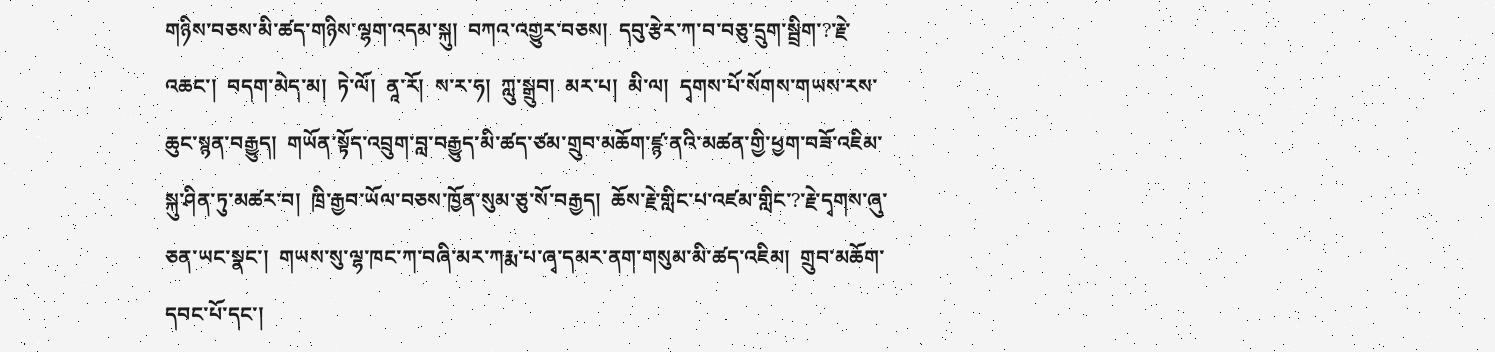གཉིས་བཅས་མི་ཚད་གཉིས་ལྷག་འདམ་སྐུ།  བཀའ་འགྱུར་བཅས།  དབུ་རྩེར་ཀ་བ་བཅུ་དྲུག་སྦྲིག་?་རྗེ་འཆང་།  བདག་མེད་མ།  ཏེ་ལོ།  ནཱ་རོ།  ས་ར་ཧ།  ཀླུ་སྒྲུབ།  མར་པ།  མི་ལ།  དྭགས་པོ་སོགས་གཡས་རས་ཆུང་སྙན་བརྒྱུད།  གཡོན་སྟོད་འབྲུག་བླ་བརྒྱུད་མི་ཚད་ཙམ་གྲུབ་མཆོག་ཛྙ་ནའི་མཚན་གྱི་ཕྱག་བཟོ་འཇིམ་སྐུ་ཤིན་ཏུ་མཚར་བ།  ཁྲི་རྒྱབ་ཡོལ་བཅས་ཁྱོན་སུམ་ཅུ་སོ་བརྒྱད།  ཆོས་རྗེ་གླིང་པ་འཛམ་གླིང་?་རྗེ་དྭགས་ཞུ་ཅན་ཡང་སྣང་།  གཡས་སུ་ལྷ་ཁང་ཀ་བཞི་མར་ཀརྨ་པ་ཞྭ་དམར་ནག་གསུམ་མི་ཚད་འཇིམ།  གྲུབ་མཆོག་དབང་པོ་དང་།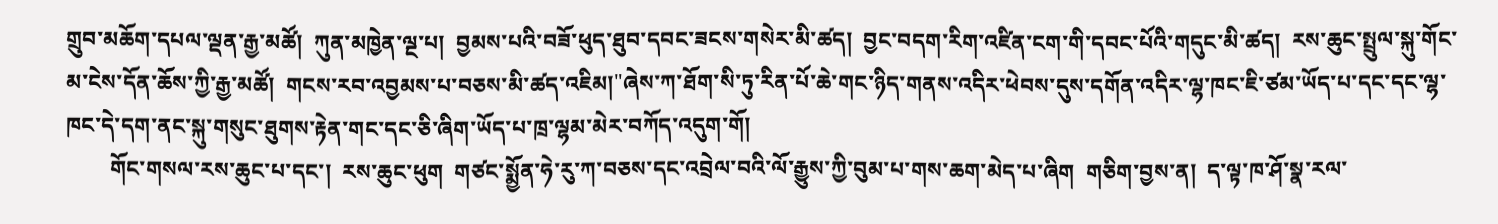གྲུབ་མཆོག་དཔལ་ལྡན་རྒྱ་མཚོ།  ཀུན་མཁྱེན་ལྔ་པ།  བྱམས་པའི་བཟོ་ཕུད་ཐུབ་དབང་ཟངས་གསེར་མི་ཚད།  བྱང་བདག་རིག་འཛིན་ངག་གི་དབང་པོའི་གདུང་མི་ཚད།  རས་ཆུང་སྤྲུལ་སྐུ་གོང་མ་ངེས་དོན་ཆོས་ཀྱི་རྒྱ་མཚོ།  གངས་རབ་འབྱམས་པ་བཅས་མི་ཚད་འཇིམ།"ཞེས་ཀ་ཐོག་སི་ཏུ་རིན་པོ་ཆེ་གང་ཉིད་གནས་འདིར་ཕེབས་དུས་དགོན་འདིར་ལྷ་ཁང་ཇི་ཙམ་ཡོད་པ་དང་དང་ལྷ་ཁང་དེ་དག་ནང་སྐུ་གསུང་ཐུགས་རྟེན་གང་དང་ཅི་ཞིག་ཡོད་པ་ཁྲ་ལྷམ་མེར་བཀོད་འདུག་གོ།
        གོང་གསལ་རས་ཆུང་པ་དང་།  རས་ཆུང་ཕུག  གཙང་སྨྱོན་ཧེ་རུ་ཀ་བཅས་དང་འབྲེལ་བའི་ལོ་རྒྱུས་ཀྱི་བུམ་པ་གས་ཆག་མེད་པ་ཞིག  གཅིག་བྱས་ན།  ད་ལྟ་ཁ་ཤོ་སྣ་རལ་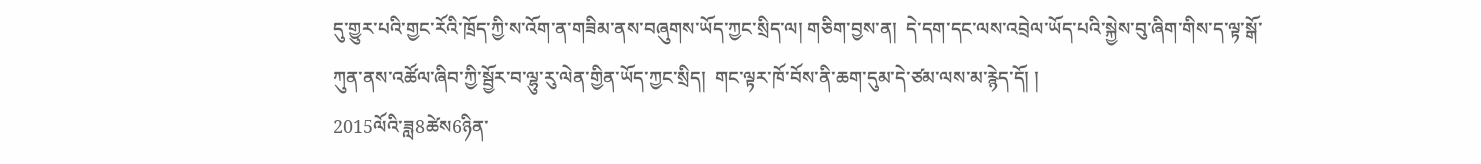དུ་གྱུར་པའི་གྱང་རོའི་ཁྲོད་ཀྱི་ས་འོག་ན་གཟིམ་ནས་བཞུགས་ཡོད་ཀྱང་སྲིད་ལ། གཅིག་བྱས་ན།  དེ་དག་དང་ལས་འབྲེལ་ཡོད་པའི་སྐྱེས་བུ་ཞིག་གིས་ད་ལྟ་སྒོ་ཀུན་ནས་འཚོལ་ཞིབ་ཀྱི་སྦྱོར་བ་ལྷུ་རུ་ལེན་གྱིན་ཡོད་ཀྱང་སྲིད།  གང་ལྟར་ཁོ་བོས་ནི་ཆག་དུམ་དེ་ཙམ་ལས་མ་རྙེད་དོ། །
2015ལོའི་ཟླ8ཚེས6ཉིན་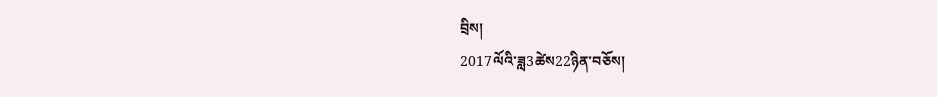བྲིས།
2017ལོའི་ཟླ3ཚེས22ཉིན་བཅོས།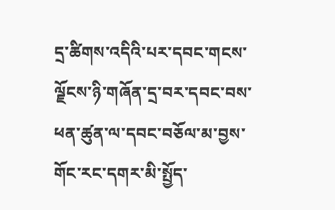དྲ་ཚིགས་འདིའི་པར་དབང་གངས་ལྗོངས་ཉི་གཞོན་དྲ་བར་དབང་བས་ཕན་ཚུན་ལ་དབང་བཅོལ་མ་བྱས་གོང་རང་དགར་མི་སྤྱོད་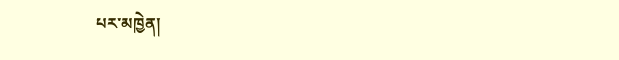པར་མཁྱེན།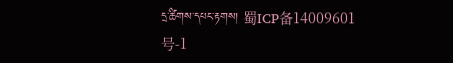དྲ་ཚིགས་དཔང་རྟགས། 蜀ICP备14009601号-1